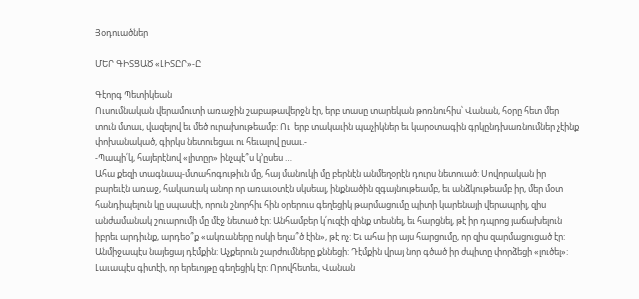Յօդուածներ

ՄԵՐ ԳԻՏՑԱԾ «ԼԻՏԸՐ»-Ը

Գէորգ Պետիկեան
Ուսումնական վերամուտի առաջին շաբաթավերջն էր, երբ տասը տարեկան թոռնուհիս՝ Վանան, հօրը հետ մեր տուն մտաւ, վազելով եւ մեծ ուրախութեամբ: Ու  երբ տակաւին պաչիկներ եւ կարօտագին գրկընդխառնումներ չէինք փոխանակած, գիրկս նետուեցաւ ու հեւալով ըսաւ.-
-Պապի՛կ, հայերէնով «լիտըր» ինչպէ՞ս կ’ըսես …
Ահա քեզի տագնապ-մտահոգութիւն մը, հայ մանուկի մը բերնէն անմեղօրէն դուրս նետուած: Սովորական իր բարեւէն առաջ, հակառակ անոր որ առաւօտէն սկսեալ, ինքնածին զգայնութեամբ, եւ անձկութեամբ իր, մեր մօտ հանդիպելուն կը սպասէի, որուն շնորհիւ հին օրերուս գեղեցիկ թարմացումը պիտի կարենայի վերապրիլ, զիս անժամանակ շուարումի մը մէջ նետած էր: Անհամբեր կ՛ուզէի զինք տեսնել, եւ հարցնել, թէ իր դպրոց յաճախելուն իբրեւ արդիւնք, արդեօ՞ք «ակռաները ոսկի եղա՞ծ էին», թէ ոչ: Եւ ահա իր այս հարցումը, որ զիս զարմացուցած էր: Անմիջապէս նայեցայ դէմքին: Աչքերուն շարժումները քննեցի: Դէմքին վրայ նոր գծած իր ժպիտը փորձեցի «լուծել»: Լաւապէս գիտէի, որ երեւոյթը գեղեցիկ էր: Որովհետեւ, Վանան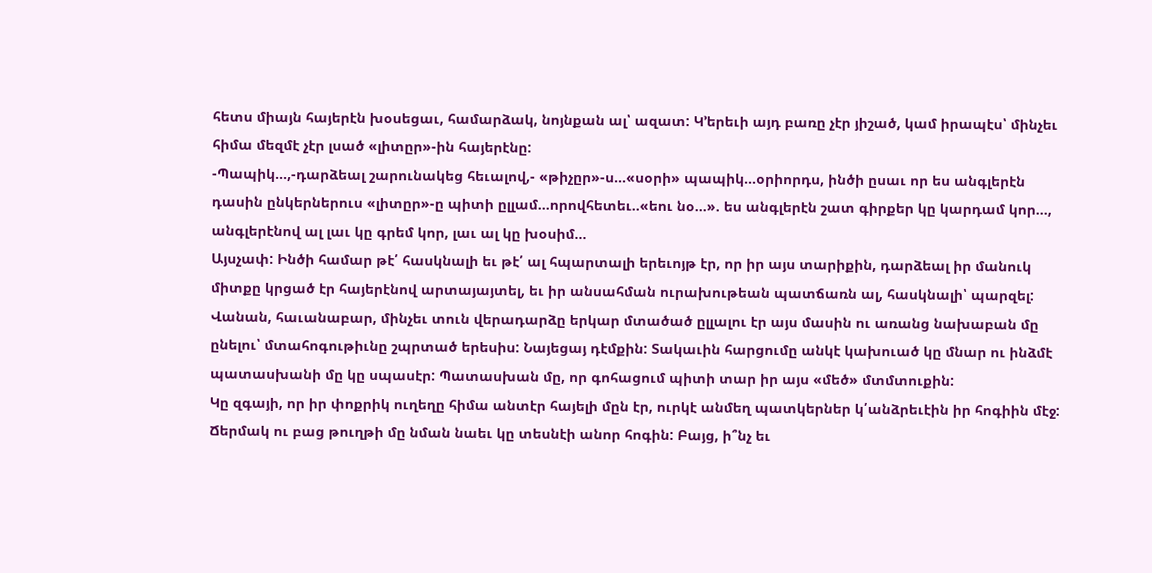հետս միայն հայերէն խօսեցաւ, համարձակ, նոյնքան ալ՝ ազատ: Կ’երեւի այդ բառը չէր յիշած, կամ իրապէս՝ մինչեւ հիմա մեզմէ չէր լսած «լիտըր»-ին հայերէնը:
-Պապիկ…,-դարձեալ շարունակեց հեւալով,- «թիչըր»-ս…«սօրի» պապիկ…օրիորդս, ինծի ըսաւ որ ես անգլերէն դասին ընկերներուս «լիտըր»-ը պիտի ըլլամ…որովհետեւ..«եու նօ…». ես անգլերէն շատ գիրքեր կը կարդամ կոր…, անգլերէնով ալ լաւ կը գրեմ կոր, լաւ ալ կը խօսիմ…
Այսչափ: Ինծի համար թէ՛ հասկնալի եւ թէ՛ ալ հպարտալի երեւոյթ էր, որ իր այս տարիքին, դարձեալ իր մանուկ միտքը կրցած էր հայերէնով արտայայտել, եւ իր անսահման ուրախութեան պատճառն ալ, հասկնալի՝ պարզել:
Վանան, հաւանաբար, մինչեւ տուն վերադարձը երկար մտածած ըլլալու էր այս մասին ու առանց նախաբան մը ընելու՝ մտահոգութիւնը շպրտած երեսիս: Նայեցայ դէմքին: Տակաւին հարցումը անկէ կախուած կը մնար ու ինձմէ պատասխանի մը կը սպասէր: Պատասխան մը, որ գոհացում պիտի տար իր այս «մեծ» մտմտուքին:
Կը զգայի, որ իր փոքրիկ ուղեղը հիմա անտէր հայելի մըն էր, ուրկէ անմեղ պատկերներ կ՛անձրեւէին իր հոգիին մէջ: Ճերմակ ու բաց թուղթի մը նման նաեւ կը տեսնէի անոր հոգին: Բայց, ի՞նչ եւ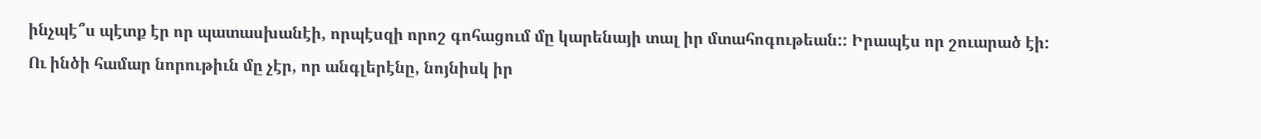ինչպէ՞ս պէտք էր որ պատասխանէի, որպէսզի որոշ գոհացում մը կարենայի տալ իր մտահոգութեան:: Իրապէս որ շուարած էի:
Ու ինծի համար նորութիւն մը չէր, որ անգլերէնը, նոյնիսկ իր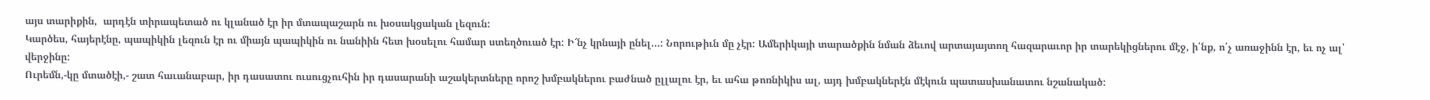այս տարիքին,  արդէն տիրապետած ու կլանած էր իր մտապաշարն ու խօսակցական լեզուն:
Կարծես, հայերէնը, պապիկին լեզուն էր ու միայն պապիկին ու նանիին հետ խօսելու համար ստեղծուած էր: Ի՜նչ կրնայի ընել…: Նորութիւն մը չէր: Ամերիկայի տարածքին նման ձեւով արտայայտող հազարաւոր իր տարեկիցներու մէջ, ի՛նք, ո՛չ առաջինն էր, եւ ոչ ալ՝ վերջինը:
Ուրեմն,-կը մտածէի,- շատ հաւանաբար, իր դասատու ուսուցչուհին իր դասարանի աշակերտները որոշ խմբակներու բաժնած ըլլալու էր, եւ ահա թոռնիկիս ալ, այդ խմբակներէն մէկուն պատասխանատու նշանակած: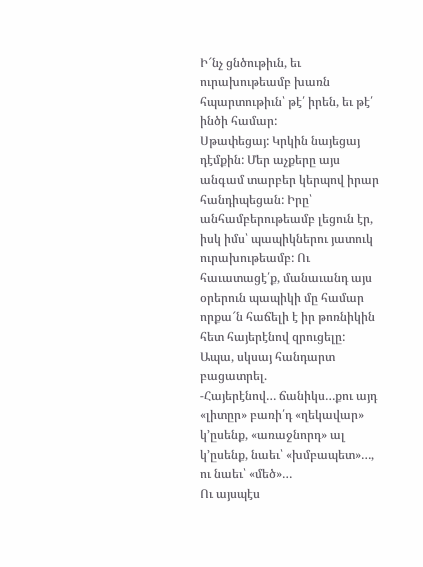Ի՜նչ ցնծութիւն, եւ ուրախութեամբ խառն հպարտութիւն՝ թէ՛ իրեն, եւ թէ՛ ինծի համար:
Սթափեցայ: Կրկին նայեցայ դէմքին: Մեր աչքերը այս անգամ տարբեր կերպով իրար հանդիպեցան: Իրը՝ անհամբերութեամբ լեցուն էր, իսկ իմս՝ պապիկներու յատուկ ուրախութեամբ: Ու հաւատացէ՛ք, մանաւանդ այս օրերուն պապիկի մը համար որքա՜ն հաճելի է իր թոռնիկին հետ հայերէնով զրուցելը:
Ապա, սկսայ հանդարտ բացատրել.
-Հայերէնով… ճանիկս…քու այդ «լիտըր» բառի՛դ «ղեկավար» կ’ըսենք, «առաջնորդ» ալ կ’ըսենք, նաեւ՝ «խմբապետ»…, ու նաեւ՝ «մեծ»…
Ու այսպէս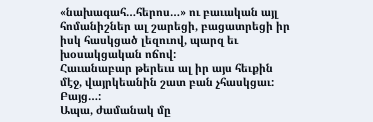«նախագահ…հերոս…» ու բաւական այլ հոմանիշներ ալ շարեցի, բացատրեցի իր իսկ հասկցած լեզուով, պարզ եւ խօսակցական ոճով:
Հաւանաբար թերեւս ալ իր այս հեւքին մէջ, վայրկեանին շատ բան չհասկցաւ: Բայց…:
Ապա, ժամանակ մը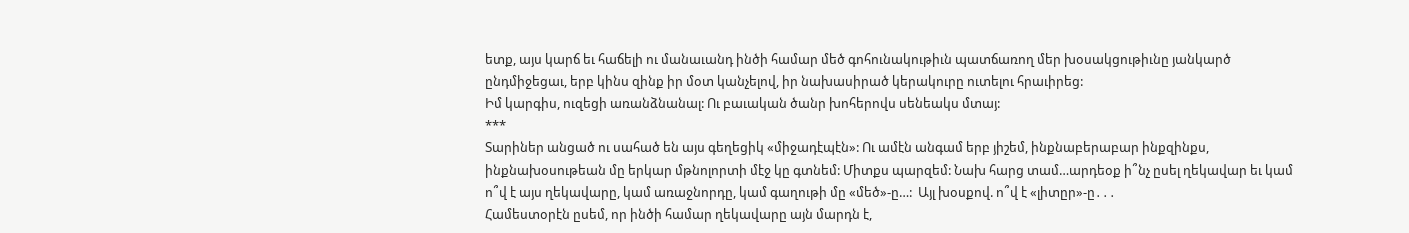ետք, այս կարճ եւ հաճելի ու մանաւանդ ինծի համար մեծ գոհունակութիւն պատճառող մեր խօսակցութիւնը յանկարծ ընդմիջեցաւ, երբ կինս զինք իր մօտ կանչելով, իր նախասիրած կերակուրը ուտելու հրաւիրեց:
Իմ կարգիս, ուզեցի առանձնանալ: Ու բաւական ծանր խոհերովս սենեակս մտայ:
***
Տարիներ անցած ու սահած են այս գեղեցիկ «միջադէպէն»: Ու ամէն անգամ երբ յիշեմ, ինքնաբերաբար ինքզինքս, ինքնախօսութեան մը երկար մթնոլորտի մէջ կը գտնեմ: Միտքս պարզեմ: Նախ հարց տամ…արդեօք ի՞նչ ըսել ղեկավար եւ կամ ո՞վ է այս ղեկավարը, կամ առաջնորդը, կամ գաղութի մը «մեծ»-ը…:  Այլ խօսքով. ո՞վ է «լիտըր»-ը․․․
Համեստօրէն ըսեմ, որ ինծի համար ղեկավարը այն մարդն է,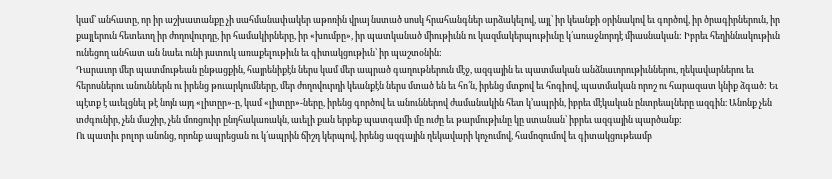կամ՝ անհատը, որ իր աշխատանքը չի սահմանափակեր աթոռին վրայ նստած սոսկ հրահանգներ արձակելով, այլ՝ իր կեանքի օրինակով եւ գործով, իր ծրագիրներուն, իր քայլերուն հետեւող իր ժողովուրդը, իր համակիրները, իր «խումբը», իր պատկանած միութիւնն ու կազմակերպութիւնը կ՛առաջնորդէ միասնական: Իբրեւ հեղիննակութիւն ունեցող անհատ ան նաեւ ունի յատուկ առաքելութիւն եւ գիտակցութիւն՝ իր պաշտօնին:
Դարաւոր մեր պատմութեան ընթացքին, հայրենիքէն ներս կամ մեր ապրած գաղութներուն մէջ, ազգային եւ պատմական անձնաւորութիւններու, ղեկավարներու եւ հերոսներու անուններն ու իրենց թուարկումները, մեր ժողովուրդի կեանքէն ներս մտած են եւ հո՛ն, իրենց մտքով եւ հոգիով, պատմական որոշ ու հարազատ կնիք ձգած: Եւ պէտք է աւելցնել թէ նոյն այդ «լիտըր»-ը, կամ «լիտըր»-ները, իրենց գործով եւ անուններով ժամանակին հետ կ’ապրին, իբրեւ մէկական ընտրեալները ազգին։ Անոնք չեն տժգունիր, չեն մաշիր, չեն մոռցուիր ընդհակառակն, աւելի քան երբեք պատգամի մը ուժը եւ թարմութիւնը կը ստանան՝ իբրեւ ազգային պարծանք:
Ու պատիւ բոլոր անոնց, որոնք ապրեցան ու կ՛ապրին ճիշդ կերպով, իրենց ազգային ղեկավարի կոչումով, համոզումով եւ գիտակցութեամբ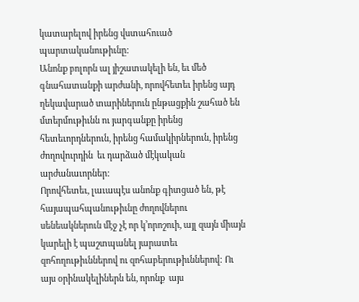կատարելով իրենց վստահուած պարտականութիւնը:
Անոնք բոլորն ալ յիշատակելի են, եւ մեծ գնահատանքի արժանի, որովհետեւ իրենց այդ ղեկավարած տարիներուն ընթացքին շահած են մտերմութիւնն ու յարգանքը իրենց հետեւորդներուն, իրենց համակիրներուն, իրենց ժողովուրդին  եւ դարձած մէկական արժանաւորներ:
Որովհետեւ, լաւապէս անոնք գիտցած են, թէ հայապահպանութիւնը ժողովներու սենեակներուն մէջ չէ որ կ’որոշուի, այլ զայն միայն կարելի է պաշտպանել յարատեւ զոհողութիւններով ու զոհաբերութիւններով: Ու այս օրինակելիներն են, որոնք  այս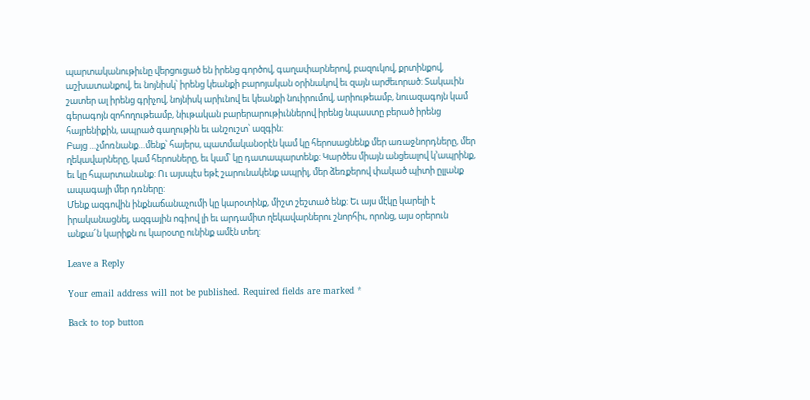պարտականութիւնը վերցուցած են իրենց գործով, գաղափարներով, բազուկով, քրտինքով, աշխատանքով, եւ նոյնիսկ՝ իրենց կեանքի բարոյական օրինակով եւ զայն արժեւորած: Տակաւին շատեր ալ իրենց գրիչով, նոյնիսկ արիւնով եւ կեանքի նուիրումով, արիութեամբ, նուազագոյն կամ գերագոյն զոհողութեամբ, նիւթական բարերարութիւններով իրենց նպաստը բերած իրենց հայրենիքին, ապրած գաղութին եւ անշուշտ՝ ազգին:
Բայց …չմոռնանք…մենք՝ հայերս, պատմականօրէն կամ կը հերոսացնենք մեր առաջնորդները, մեր ղեկավարները, կամ հերոսները, եւ կամ՝ կը դատապարտենք: Կարծես միայն անցեալով կ’ապրինք, եւ կը հպարտանանք: Ու այսպէս եթէ շարունակենք ապրիլ, մեր ձեռքերով փակած պիտի ըլլանք ապագայի մեր դռները:
Մենք ազգովին ինքնաճանաչումի կը կարօտինք, միշտ շեշտած ենք: Եւ այս մէկը կարելի է իրականացնել, ազգային ոգիով լի եւ արդամիտ ղեկավարներու շնորհիւ, որոնց, այս օրերուն անքա՜ն կարիքն ու կարօտը ունինք ամէն տեղ:

Leave a Reply

Your email address will not be published. Required fields are marked *

Back to top button